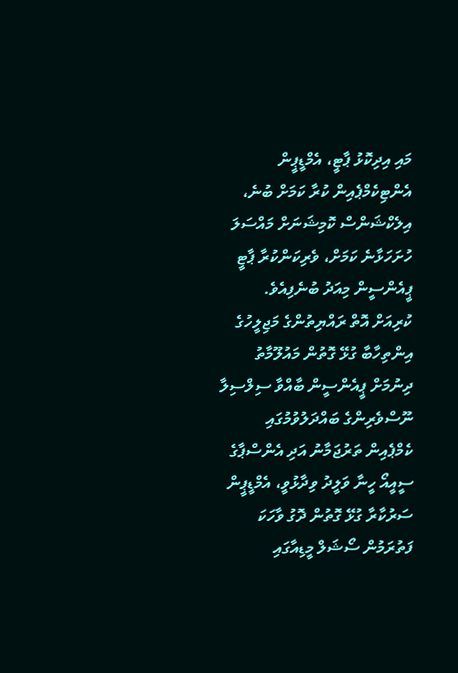މައި އިދިކޮޅު ޕާޓީ، އެމްޑީޕީން އެންޓިކެމްޕެއިން ކުރާ ކަމަށް ބުނެ، އިލެކްޝަންސް ކޮމިޝަނަށް މައްސަލަ ހުށަހަޅާނެ ކަމަށް، ވެރިކަންކުރާ ޕާޓީ ޕީއެންސީން މިއަދު ބުނެފިއެވެ.
ކުރިއަށް އޮތް ރައްޔިތުންގެ މަޖިލީހުގެ އިންތިހާބާ ގުޅޭ ގޮތުން މައުލޫމާތު ދިނުމަށް ޕީއެންސީން ބާއްވާ ސިލްސިލާ ނޫސްވެރިންގެ ބައްދަލުވުމުގައި ކެމްޕެއިން ތަރުޖަމާނު އަދި އެންސްޕާގެ ސީއީއޯ ހީނާ ވަލީދު ވިދާޅުވީ، އެމްޑީޕީން ސަރުކާރާ ގުޅޭ ގޮތުން ދޮގު ވާހަކަ ފަތުރަމުން ސޯޝަލް މީޑިއާގައި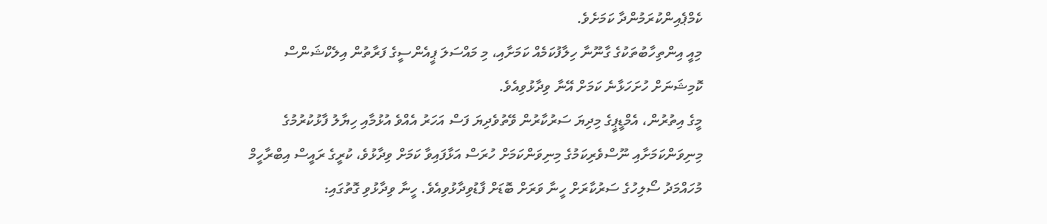ކެމްޕެއިންކުރަމުންދާ ކަމަށެވެ.
މިއީ އިންތިހާބުތަކުގެ ގާނޫނާ ހިލާފުކަމެއް ކަމަށާއި، މި މައްސަލަ ޕީއެންސީގެ ފަރާތުން އިލެކްޝަންސް ކޮމިޝަނަށް ހުށަހަޅާނެ ކަމަށް އޭނާ ވިދާޅުވިއެވެ.
މީގެ އިތުރުން، އެމްޑީޕީގެ މިދިޔަ ސަރުކާރުން ވޭތުވެދިޔަ ފަސް އަހަރު އެއްވެ އުޅުމާއި ހިޔާލު ފާޅުކުރުމުގެ މިނިވަންކަމަށާއި ނޫސްވެރިކަމުގެ މިނިވަންކަމަށް ހުރަސް އަޅާފައިވާ ކަމަށް ވިދާޅުވެ، ކުރީގެ ރައީސް އިބްރާހީމް މުހައްމަދު ސޯލިހުގެ ސަރުކާރަށް ހީނާ ވަރަށް ބޮޑަށް ފާޑުވިދާޅުވިއެވެ. ހީނާ ވިދާޅުވި ގޮތުގައި: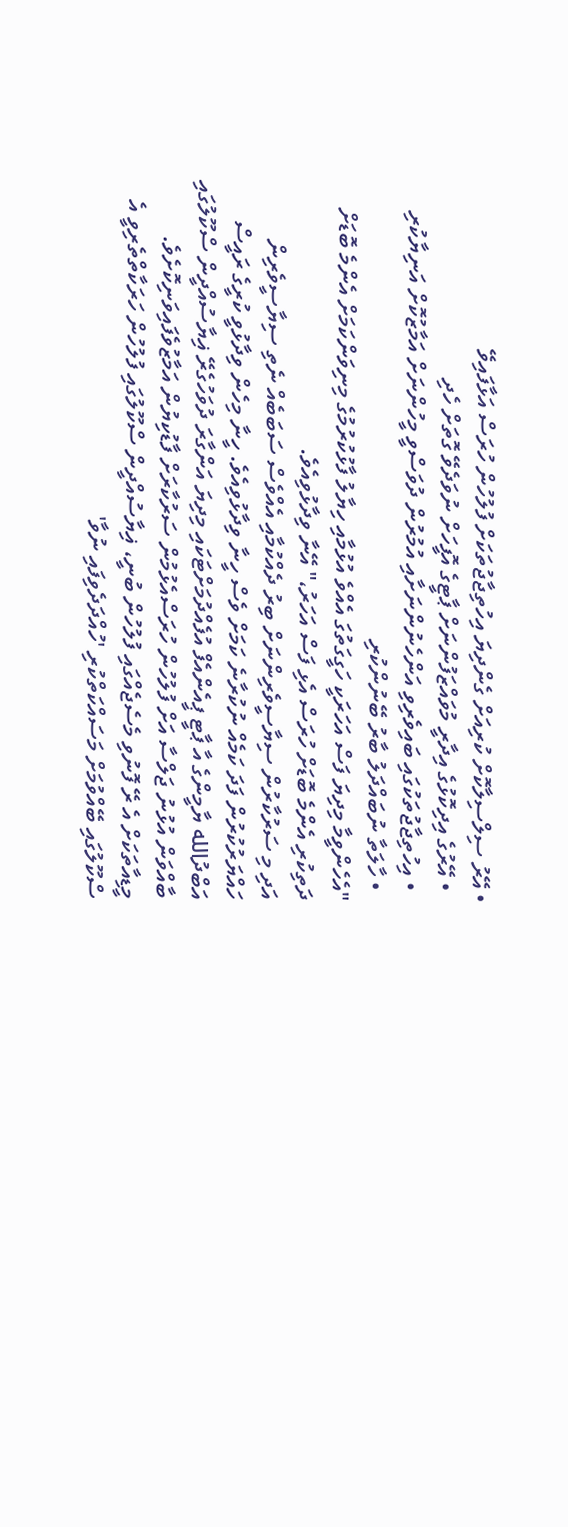• އޭރު ސިލްސިލާކޮށް ކުރިއަށް ގެންދިޔަ އިހުތިޖާޖުތަކަށް ފުލުހުން ހުރަސް އަޅާފައިވޭ
  • އޭރުގެ އިދިކޮޅުގެ އިދާރީ މުވައްޒަފުންނަށް ޕާޓީގެ އޮފީހަށް ނުވަދެވޭ ގޮތަށް ހެދި
  • އިހުތިޖާޖުތަކުގައި ބައިވެރިވި އަންހެނުންނަށާއި އުމުރުން ދުވަސްވީ މީހުންނަށް އަމާޒުކޮށް އަނިޔާކުރި
  • ހާލަތާ ނުބައްދަލު ބާރު ބޭނުންކުރި
"އެހެންވީމާ މިދިޔަ ފަސް އަހަރަކީ ހަގީގަތުގަ އެއްވެ އުޅުމާއި ހިޔާލު ފާޅުކުރުމުގެ މިނިވަންކަމަށް އެންމެ ބޮޑަށް ދަތިކުރި އެންމެ ބޮޑަށް ހުރަސް އެޅި ފަސް އަހަރު،" އޭނާ ވިދާޅުވިއެވެ.
އަދި މި ސަރުކާރުން ސިޔާސީވެރިންނަށް ބިރު ދެއްކުމާއި އެއްވެސް ސަބަބެއް ނެތި ސިޔާސީވެރިން ހައްޔަރުކުރުން ފަދަ ކަމެއް ނުކުރާނެ ކަމަށް ވެސް ހީނާ ވިދާޅުވިއެވެ. ހީނާ މިހެން ވިދާޅުވީ ކުރީގެ ރައީސް އަބްދުالله ޔާމީންގެ އާ ޕާޓީ ޕީއެންއެފް އުފެއްދުމަށްޓަކައި މިދިޔަ އަންގާރަ ދުވަހުގެރޭ ޣިޔާސުއްދީން ސްކޫލުގައި ބާއްވަން އުޅުނު ޖަލްސާ އަށް ފުލުހުން ހުރަސްއެޅުމުން ސަރުކާރަށް ފާޑުކިޔުން އަމާޒުވެފައިވަނިކޮށެވެ.
މީޑިއާތަކަށް އެ ރޭ ފޮނުވި މެސެޖެއްގައި ފުލުހުން ބުނީ، ޣިޔާސުއްދީން ސްކޫލުގައި ފުލުހުން ހަރަކާތްތެރިވީ އެ ސްކޫލުގައި ބޭއްވުމަށް މަސައްކަތްކުރި 'ހުއްދަދެވިފައި ނުވާ'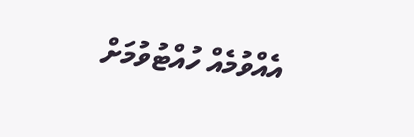އެއްވުމެއް ހުއްޓުވުމަށް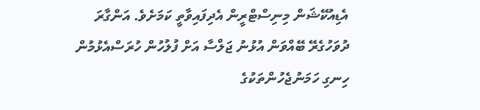އެޑިއުކޭޝަން މިނިސްޓްރީން އެދިފައިވާތީ ކަމަށެވެ. އަންގާރަ ދުވަހުގެރޭ ބޭއްވަން އުޅުނު ޖަލްސާ އަށް ފުލުހުން ހުރަސްއެޅުމުން ހިނގި ހަމަނުޖެހުންތަކުގެ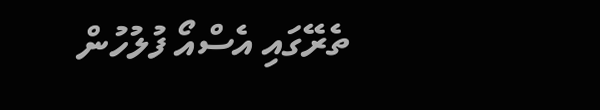ތެރޭގައި އެސްއޯ ފުލުހުން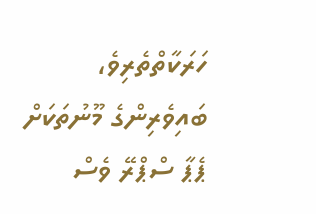ހަރަކާތްތެރިވެ، ބައިވެރިންގެ މޫނުތަކަށް ޕެޕާ ސްޕްރޭ ވެސް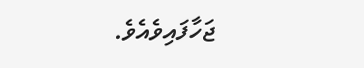ޖަހާފައިވެއެވެ.